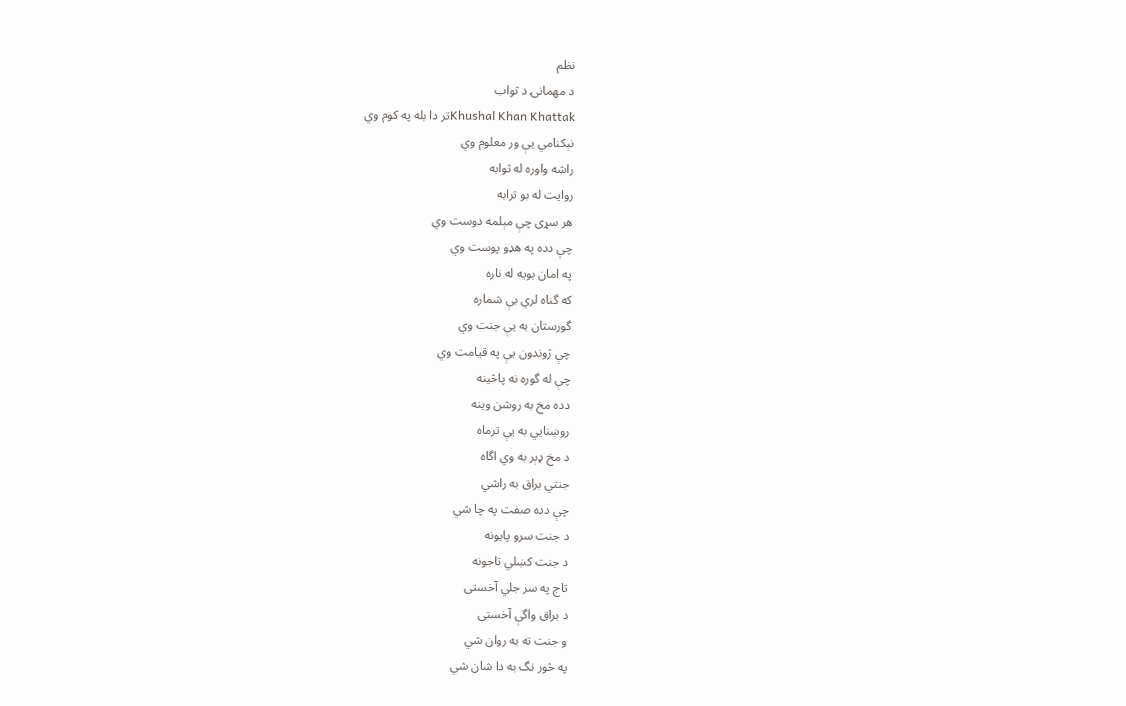نظم
د مهمانۍ د ثواب
Khushal Khan Khattakتر دا بله په کوم وي
نېکنامي يې ور معلوم وي
راشه واوره له ثوابه
روايت له بو ترابه
هر سړی چې مېلمه دوست وي
چې دده په هډو پوست وي
په امان بويه له ناره
که گناه لري بې شماره
گورستان به يې جنت وي
چې ژوندون يې په قيامت وي
چې له گوره نه پاڅينه
دده مخ به روشن وينه
روښنايي به يې ترماه
د مخ ډېر به وي اگاه
جنتي براق به راشي
چې دده صفت په چا شي
د جنت سرو پايونه
د جنت کښلي تاجونه
تاج په سر جلي آخستی
د براق واگې آخستی
و جنت ته به روان شي
په څور نگ به دا شان شي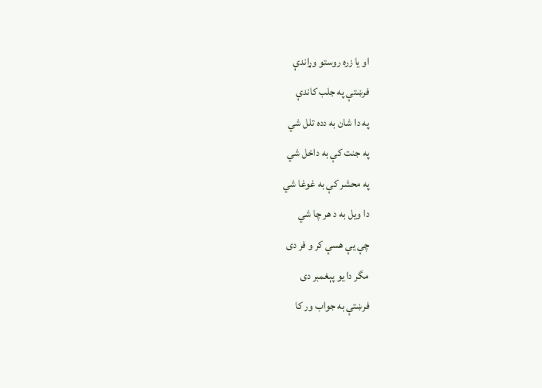او يا زره روستو وړاندې
فرښتې په جلب کاندې
په دا شان به دده تلل شي
په جنت کې به داخل شي
په محشر کې به غوغا شي
دا ويل به د هر چا شي
چې يې هسې کر و فر دی
مگر دا يو پېغمبر دی
فرښتې به جواب ور کا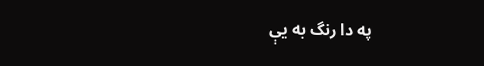په دا رنگ به يې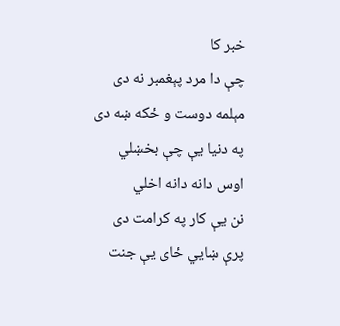خبر کا
چې دا مرد پېغمبر نه دی
مېلمه دوست و ځکه ښه دی
په دنيا يې چې بخښلي
اوس دانه دانه اخلي
نن يې کار په کرامت دی
پرې ښايي ځای يې جنت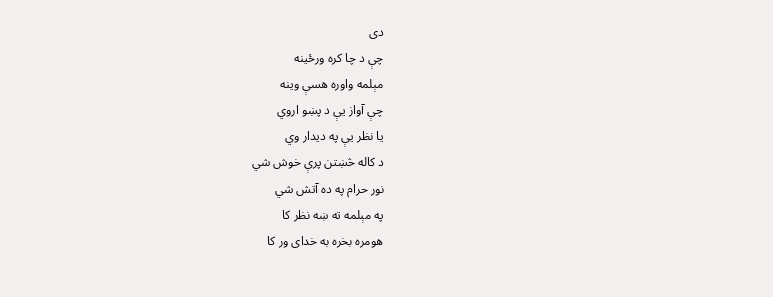دی
چې د چا کره ورځينه
مېلمه واوره هسې وينه
چې آواز يې د پښو اروي
يا نظر يې په ديدار وي
د کاله څښتن پرې خوش شي
نور حرام په ده آتش شي
په مېلمه ته ښه نظر کا
هومره بخره به خدای ور کا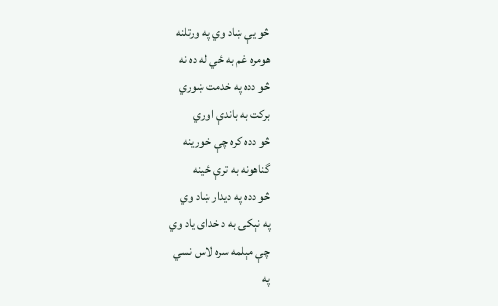څو يې ښاد وي په ورتلنه
هومره غم به ځي له ده نه
څو دده په خدمت ښوري
برکت به باندې اوري
څو دده کره چې خورينه
گناهونه به ترې ځينه
څو دده په ديدار ښاد وي
په نېکۍ به د خدای ياد وي
چې مېلمه سره لاس نسي
په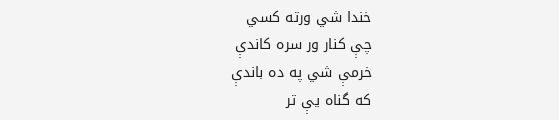خندا شي ورته کسي
چې کنار ور سره کاندې
خرمې شي په ده باندې
که گناه يې تر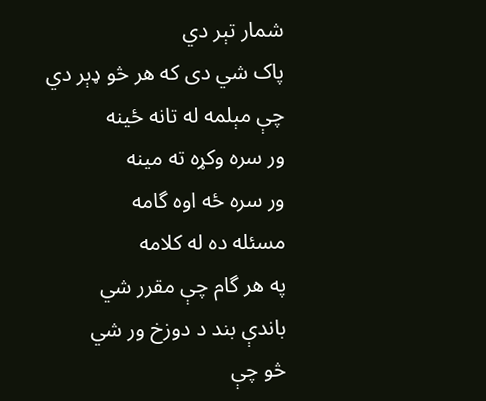شمار تېر دي
پاک شي دی که هر څو ډېر دي
چې مېلمه له تانه ځينه
ور سره وکړه ته مينه
ور سره ځه اوه گامه
مسئله ده له کلامه
په هر گام چې مقرر شي
باندې بند د دوزخ ور شي
څو چې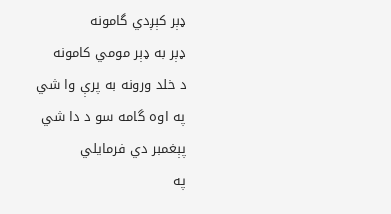ډېر کېږدي گامونه
ډېر به ډېر مومي کامونه
د خلد ورونه به پرې وا شي
په اوه گامه سو د دا شي
پېغمبر دي فرمايلي
په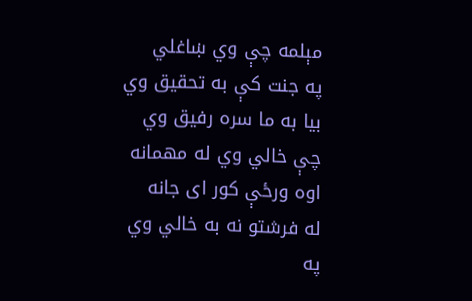مېلمه چې وي ښاغلي
په جنت کې به تحقيق وي
بيا به ما سره رفيق وي
چې خالي وي له مهمانه
اوه ورځې کور ای جانه
له فرشتو نه به خالي وي
په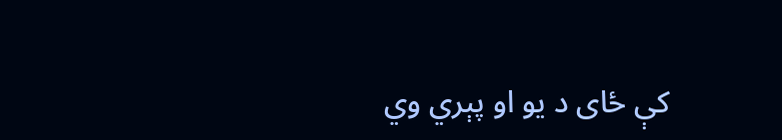کې ځای د يو او پېري وي